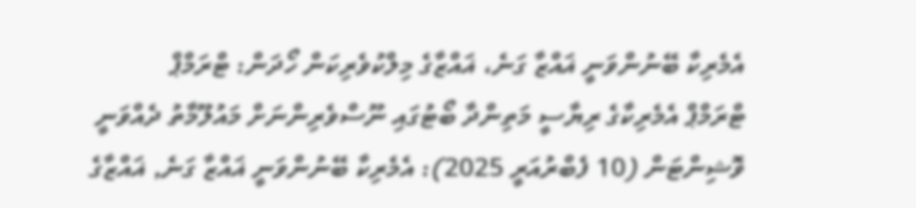އެމެރިކާ ބޭނުންވަނީ ޣައްޒާ ގަނެ، ޣައްޒާގެ މިލްކުވެރިކަން ހޯދަން: ޓްރަމްޕް
ޓްރަމްޕް އެމެރިކާގެ ރިޔާސީ މަތިންދާ ބޯޓުގައި ނޫސްވެރިންނަށް މައުލޫމާތު ދެއްވަނީ
ވޮޝިންޓަން (10 ފެބްރުއަރީ 2025): އެމެރިކާ ބޭނުންވަނީ ޣައްޒާ ގަނެ, ޣައްޒާގެ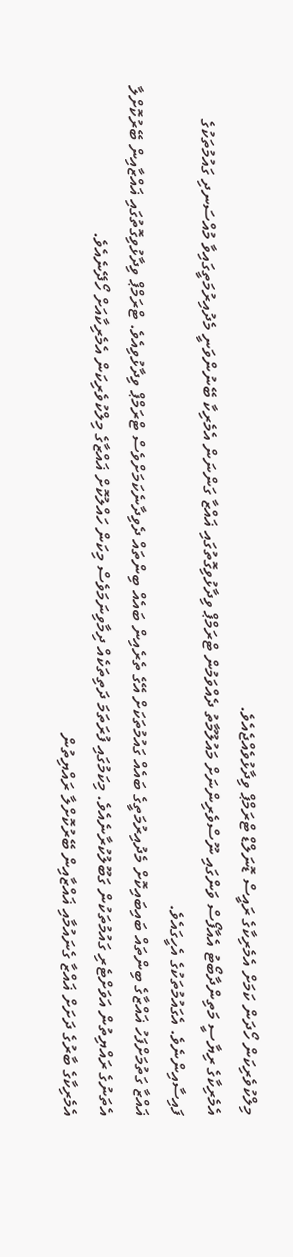މިލްކުވެރިކަން ހޯދަން ކަމަށް އެމެރިކާގެ ރައީސް ޑޮނަލްޑް ޓްރަމްޕް ވިދާޅުވެއްޖެއެވެ.
އެމެރިކާގެ ރިޔާސީ މަތިންދާބޯޓު އެއާފޯސް ވަންގައި ނޫސްވެރިންނަށް މައުލޫމާތު ދެއްވަމުން ޓްރަމްޕް ވިދާޅުވިގޮތުގައި ޣައްޒާ ގަންނަން އެމެރިކާ ބޭނުންވަނީ މެދުއިރުމަތީގައިވާ މުއްސަނދި ގައުމުތަކުގެ ފައިސާއިންނެވެ. އެގައުމުތަކުގެ އެހީގައެވެ.
ޣައްޒާ ގަތުމަށްފަހު ޣައްޒާގެ ބިންތައް ބައިބައިކޮށް މެދުއިރުމަތީގެ ބައެއް ގައުމުތަކަށް އޭގެ ތެރެއިން ބައެއް ބިންތައް ދެވިދާނެކަމަށްވެސް ޓްރަމްޕް ވިދާޅުވިއެވެ. ޓްރަމްޕް ވިދާޅުވިގޮތުގައި ޣައްޒާއިން ބޭރުކޮށްލާ އެތަނުގެ ރައްޔިތުން އަވަށްޓެރި ގައުމުތަކުން ގަބޫލުކުރާނެއެވެ. މިކަމުގައި ފުރަތަމަ ދަތިތަކެއް ދިމާވިނަމަވެސް މިކަން ހައްލުކޮށް ޣައްޒާގެ މިލްކުވެރިކަން އެމެރިކާއަށް ހޯދޭނެއެވެ.
އެމެރިކާގެ ބާރުގެ ދަށަށް ޣައްޒާ ގެނައުމާއި ޣައްޒާއިން ބޭރުކޮށްލާ ރައްޔިތުން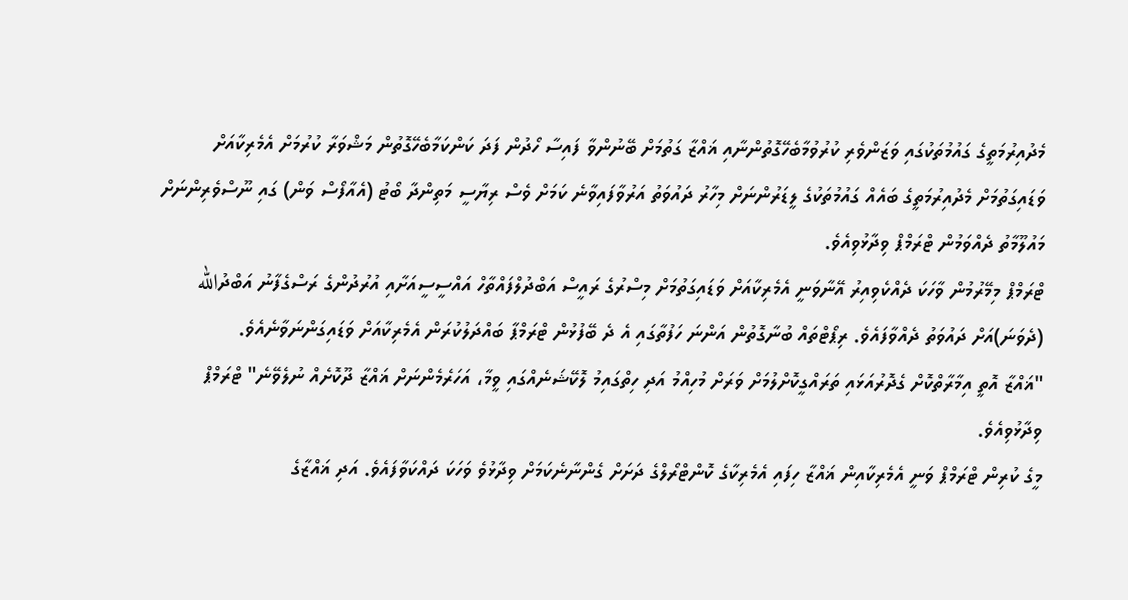މެދުއިރުމަތީގެ ގައުމުތަކުގައި ވަޒަންވެރި ކުރުވުމާބެހޭގޮތުންނާއި ޣައްޒާ ގަތުމަށް ބޭނުންވާ ފައިސާ ހޯދުން ފަދަ ކަންކަމާބެހޭގޮތުން މަޝްވަރާ ކުރުމަށް އެމެރިކާއަށް ވަޑައިގަތުމަށް މެދުއިރުމަތީގެ ބައެއް ގައުމުތަކުގެ ލީޑަރުންނަށް މިހާރު ދައުވަތު އަރުވާފައިވާނެ ކަމަށް ވެސް ރިޔާސީ މަތިންދާ ބޯޓު (އެއާފޯސް ވަން) ގައި ނޫސްވެރިންނަށް މައުލޫމާތު ދެއްވަމުން ޓްރަމްޕް ވިދާޅުވިއެވެ.
ޓްރަމްޕް މިމޭރުމުން ވާހަކަ ދެއްކެވިއިރު އޭނާވަނީ އެމެރިކާއަށް ވަޑައިގަތުމަށް މިސްރުގެ ރައީސް އަބްދުލްފައްތާހް އައްސީސީއަށާއި އުރުދުންގެ ރަސްގެފާނު އަބްދުالله (ދެވަނަ)އަށް ދައުވަތު ދެއްވާފައެވެ. ރިޕޯޓްތައް ބުނާގޮތުން އަންނަ ހަފުތާގައި އެ ދެ ބޭފުޅުން ޓްރަމްޕާ ބައްދަލުކުރަން އެމެރިކާއަށް ވަޑައިގަންނަވާނެއެވެ.
"ޣައްޒާ އޮތީ އިމާރާތްކޮށް ގެދޮރުއަޅައި ތަރައްގީކޮށްލުމަށް ވަރަށް މުހިއްމު އަދި ހިތްގައިމު ލޮކޭޝަނެއްގައި ވީމާ، އަހަރެމެންނަށް ޣައްޒާ ދޫކޮށެއް ނުލެވޭނެ" ޓްރަމްޕް ވިދާޅުވިއެވެ.
މީގެ ކުރިން ޓްރަމްޕް ވަނީ އެމެރިކާއިން ޣައްޒާ ހިފައި އެމެރިކާގެ ކޮންޓްރޯލްގެ ދަށަށް ގެންނާނެކަމަށް ވިދާޅުވެ ވަހަކަ ދައްކަވާފައެވެ. އަދި ޣައްޒާގެ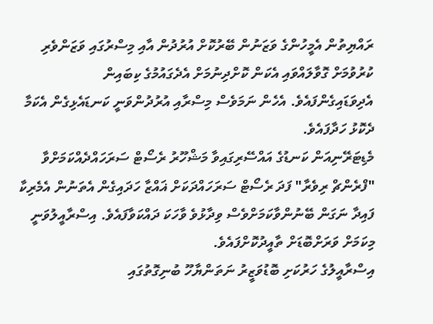ރައްޔިތުން އެމީހުންގެ ވަޒަނުން ބޭރުކޮށް އުރުދުން އާއި މިސްރުގައި ވަޒަންވެރި ކުރުވުމަށް ގޮވާލައްވައި އެކަން ކޮށްދިނުމަށް އެދެގައުމުގެ ކިބައިން އެދިވަޑައިގެންފައެވެ. އެހެން ނަމަވެސް މިސްރާއި އުރުދުންވަނީ ކަނޑައެޅިގެން އެކަމާ ދެކޮޅު ހަދާފައެވެ.
މެޑިޓަރޭނިއަން ކަނޑުގެ އައްސޭރިގައިވާ މަޝްހޫރު ރެސޯޓް ސަރަހައްދެއްކަމަށްވާ "ފްރެންޗް ރިވެރާ" ފަދަ ރެސޯޓް ސަރަހައްދަކަށް ޣައްޒާ ހަދައިގެން އެތަނުން އެމެރިކާ ފައިދާ ނަގަން ބޭނުންވާކަމަށްވެސް ވިދާޅުވެ ވާހަކަ ދައްކަވާފައެވެ. އިސްރާއީލުވަނީ މިކަމަށް ވަރަށްބޮޑަށް ތާއީދުކޮށްފައެވެ.
އިސްރާއީލުގެ ހަރުކަށި ބޮޑުވަޒީރު ނަތަންޔާހޫ ބުނިގޮތުގައި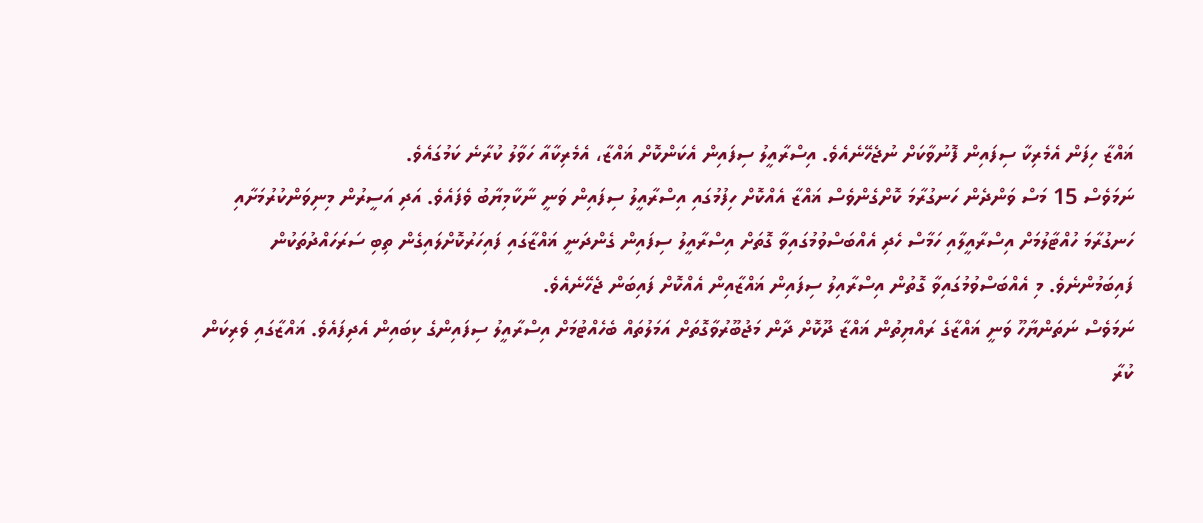ޣައްޒާ ހިފަން އެމެރިކާ ސިފައިން ފޮނުވާކަށް ނުޖެހޭނެއެވެ. އިސްރާއީލު ސިފައިން އެކަންކޮށް ޣައްޒާ، އެމެރިކާއާ ހަވާލު ކުރާނެ ކަމުގައެވެ.
ނަމަވެސް 15 މަސް ވަންދެން ހަނގުރާމަ ކޮށްގެންވެސް ޣައްޒާ އެއްކޮށް ހިފުމުގައި އިސްރާއީލު ސިފައިން ވަނީ ނާކާމިޔާބު ވެފައެވެ. އަދި އަސީރުން މިނިވަންކުރުމަށާއި ހަނގުރާމަ ހުއްޓާލުމަށް އިސްރާއީލާއި ހަމާސް ހެދި އެއްބަސްވުމުގައިވާ ގޮތަށް އިސްރާއީލު ސިފައިން ގެންދަނީ ޣައްޒާގައި ފައިހަރުކޮށްލައިގެން ތިބި ސަރަހައްދުތަކުން ފައިބަމުންނެވެ. މި އެއްބަސްވުމުގައިވާ ގޮތުން އިސްރާއިލު ސިފައިން ޣައްޒާއިން އެއްކޮށް ފައިބަން ޖެހޭނެއެވެ.
ނަމަވެސް ނަތަންޔާހޫ ވަނީ ޣައްޒާގެ ރައްޔިތުން ޣައްޒާ ދޫކޮށް ދާން މަޖުބޫރުވާގޮތަށް އަމަލުތައް ބެހެއްޓުމަށް އިސްރާއީލު ސިފައިންގެ ކިބައިން އެދިފައެވެ. ޣައްޒާގައި ވެރިކަން ކުރާ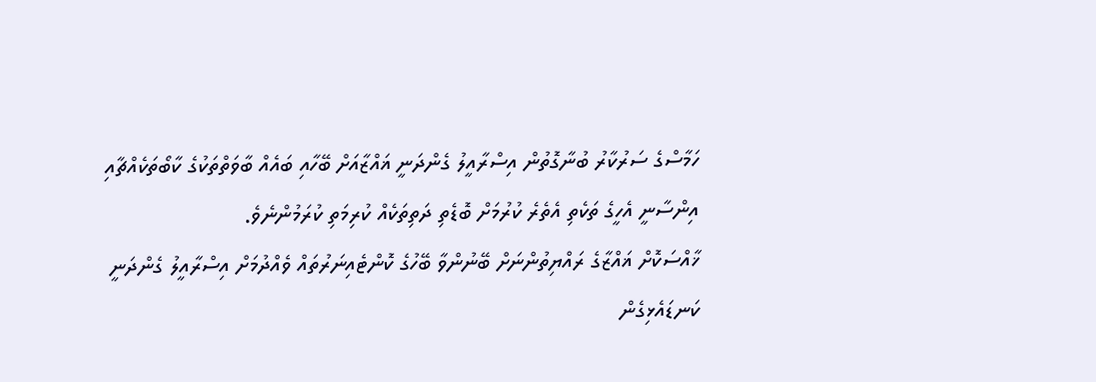ހަމާސްގެ ސަރުކާރު ބުނާގޮތުން އިސްރާއީލު ގެންދަނީ ޣައްޒާއަށް ބޭހާއި ބައެއް ބާވަތްތަކުގެ ކާބޯތަކެއްޗާއި އިންސާނީ އެހީގެ ތަކެތި އެތެރެ ކުރުމަށް ބޮޑެތި ދަތިތަކެއް ކުރިމަތި ކުރަމުންނެވެ.
ޚާއްސަކޮށް ޣައްޒާގެ ރައްޔިތުންނަށް ބޭނުންވާ ބޭހުގެ ކޮންޓެއިނަރުތައް ވެއްދުމަށް އިސްރާއީލު ގެންދަނީ ކަނޑައެޅިގެން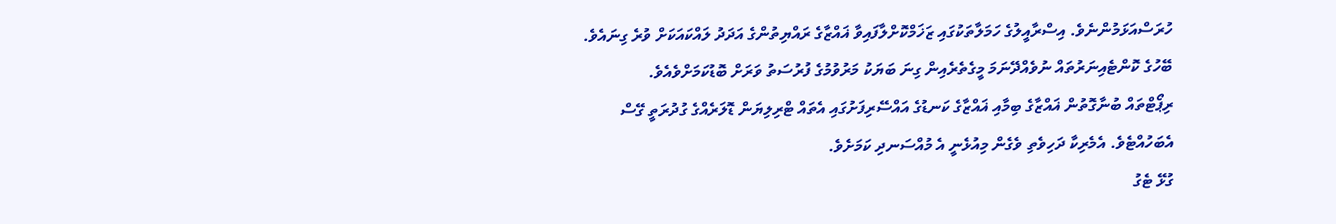ހުރަސްއަޅަމުންނެވެ. އިސްރާއީލުގެ ހަމަލާތަކުގައި ޒަޚަމްކޮށްލާފައިވާ ޣައްޒާގެ ރައްޔިތުންގެ އަދަދު ލައްކައަކަށް ވުރެ ގިނައެވެ. ބޭހުގެ ކޮންޓެއިނަރުތައް ނުވެއްދޭނަމަ މީގެތެރެއިން ގިނަ ބަޔަކު މަރުވުމުގެ ފުރުސަތު ވަރަށް ބޮޑުކަމަށްވެއެވެ.
ރިޕޯޓްތައް ބުނާގޮތުން ޣައްޒާގެ ބިމާއި ޣައްޒާގެ ކަނޑުގެ އައްސޭރިފަށުގައި އެތައް ޓްރިލިޔަން ޑޮލަރެއްގެ ގުދުރަތީ ގޭސް އެބަހުއްޓެވެ. އެމެރިކާ ދަހިވެތި ވެގެން މިއުޅެނީ އެ މުއްސަނދި ކަމަށެވެ.
ގުޅޭ ޓެގު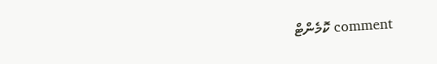comment ކޮމެންޓް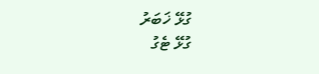ގުޅޭ ޚަބަރު
ގުޅޭ ޓެގު